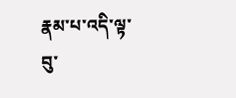རྣམ་པ་འདི་ལྟ་བུ་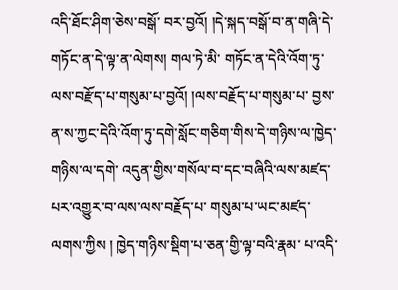འདི་ཐོང་ཤིག་ཅེས་བསྒོ་ བར་བྱའོ། །དེ་སྐད་བསྒོ་བ་ན་གཞི་དེ་གཏོང་ན་དེ་ལྟ་ན་ལེགས། གལ་ཏེ་མི་ གཏོང་ན་དེའི་འོག་ཏུ་ལས་བརྫོད་པ་གསུམ་པ་བྱའོ། །ལས་བརྗོད་པ་གསུམ་པ་ བྱས་ན་ས་ཀྱང་དེའི་འོག་ཏུ་དགེ་སློང་གཅིག་གིས་དེ་གཉིས་ལ་ཁྱེད་གཉིས་ལ་དགེ་ འདུན་གྱིས་གསོལ་བ་དང་བཞིའི་ལས་མཛད་པར་འགྱུར་བ་ལས་ལས་བརྗོད་པ་ གསུམ་པ་ཡང་མཛད་ལགས་ཀྱིས ། ཁྱེད་གཉིས་སྡིག་པ་ཅན་གྱི་ལྟ་བའི་རྣམ་ པ་འདི་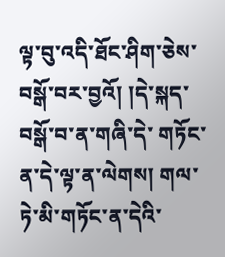ལྟ་བུ་འདི་ཐོང་ཤིག་ཅེས་བསྒོ་བར་བྱའོ། །དེ་སྐད་བསྒོ་བ་ན་གཞི་དེ་ གཏོང་ན་དེ་ལྟ་ན་ལེགས། གལ་ཏེ་མི་གཏོང་ན་དེའི་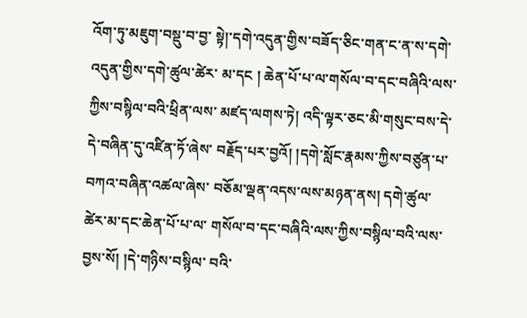འོག་ཏུ་མཇུག་བསྡུ་བ་བྱ་ སྟེ།་དགེ་འདུན་གྱིས་བཟོད་ཅིང་གན་ང་ན་ས་དགེ་འདུན་གྱིས་དགེ་ཚུལ་ཚེར་ མ་དང ། ཆེན་པོ་པ་ལ་གསོལ་བ་དང་བཞིའི་ལས་ཀྱིས་བསྙིལ་བའི་ཕྲིན་ལས་ མཛད་ལགས་ཏེ། འདི་ལྟར་ཅང་མི་གསུང་བས་དེ་དེ་བཞིན་དུ་འཛིན་ཏོ་ཞེས་ བརྗོད་པར་བྱའོ། །དགེ་སློང་རྣམས་ཀྱིས་བཙུན་པ་བཀའ་བཞིན་འཚལ་ཞེས་ བཅོམ་ལྡན་འདས་ལས་མཉན་ནས། དགེ་ཚུལ་ཚེར་མ་དང་ཆེན་པོ་པ་ལ་ གསོལ་བ་དང་བཞིའི་ལས་ཀྱིས་བསྙིལ་བའི་ལས་བྱས་སོ། །དེ་གཉིས་བསྙིལ་ བའི་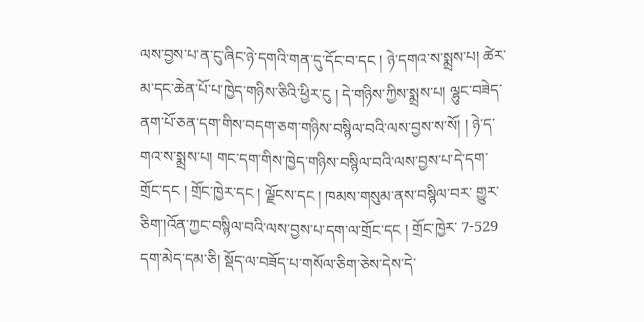ལས་བྱས་པ་ན་ངུ་ཞིང་ཉེ་དགའི་གན་དུ་དོང་བ་དང ། ཉེ་དགའ་ས་སྨྲས་པ། ཚེར་མ་དང་ཆེན་པོ་པ་ཁྱེད་གཉིས་ཅིའི་ཕྱིར་ངུ ། དེ་གཉིས་ཀྱིས་སྨྲས་པ། ལྷུང་བཟེད་ནག་པོ་ཅན་དག་གིས་བདག་ཅག་གཉིས་བསྙིལ་བའི་ལས་བྱས་ས་སོ། ། ཉེ་ད་གའ་ས་སྨྲས་པ། གང་དག་གིས་ཁྱེད་གཉིས་བསྙིལ་བའི་ལས་བྱས་པ་དེ་དག་ གྲོང་དང ། གྲོང་ཁྱེར་དང ། ལྗོངས་དང ། ཁམས་གསུམ་ནས་བསྙིལ་བར་ གྱུར་ཅིག་།འོན་ཀྱང་བསྙིལ་བའི་ལས་བྱས་པ་དག་ལ་གྲོང་དང ། གྲོང་ཁྱེར་ 7-529 དག་མེད་དམ་ཅི། སྡོད་ལ་བཟོད་པ་གསོལ་ཅིག་ཅེས་དེས་དེ་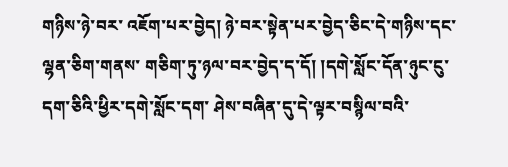གཉིས་ཉེ་བར་ འཇོག་པར་བྱེད། ཉེ་བར་སྟེན་པར་བྱེད་ཅིང་དེ་གཉིས་དང་ལྷན་ཅིག་གནས་ གཅིག་ཏུ་ཉལ་བར་བྱེད་ད་དོ། །དགེ་སློང་དོན་ཉུང་ངུ་དག་ཅིའི་ཕྱིར་དགེ་སློང་དག་ ཤེས་བཞིན་དུ་དེ་ལྟར་བསྙིལ་བའི་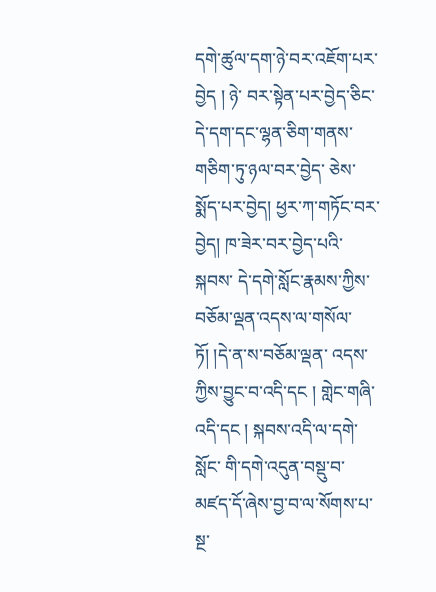དགེ་ཚུལ་དག་ཉེ་བར་འཇོག་པར་བྱེད ། ཉེ་ བར་སྟེན་པར་བྱེད་ཅིང་དེ་དག་དང་ལྷན་ཅིག་གནས་གཅིག་ཏུ་ཉལ་བར་བྱེད་ ཅེས་སྨོད་པར་བྱེད། ཕྱར་ཀ་གཏོང་བར་བྱེད། ཁ་ཟེར་བར་བྱེད་པའི་སྐབས་ དེ་དགེ་སློང་རྣམས་ཀྱིས་བཅོམ་ལྡན་འདས་ལ་གསོལ་ཏོ། །དེ་ན་ས་བཅོམ་ལྡན་ འདས་ཀྱིས་བྱུང་བ་འདི་དང ། གླེང་གཞི་འདི་དང ། སྐབས་འདི་ལ་དགེ་སློང་ གི་དགེ་འདུན་བསྡུ་བ་མཛད་དོ་ཞེས་བྱ་བ་ལ་སོགས་པ་སྔ་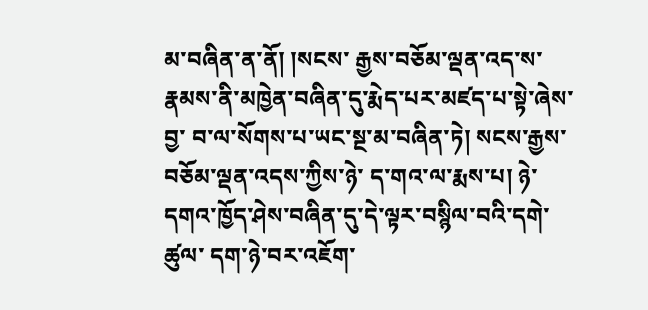མ་བཞིན་ན་ནོ། །སངས་ རྒྱས་བཅོམ་ལྡན་འད་ས་རྣམས་ནི་མཁྱེན་བཞིན་དུ་རྨེད་པར་མཛད་པ་སྟེ་ཞེས་བྱ་ བ་ལ་སོགས་པ་ཡང་སྔ་མ་བཞིན་ཏེ། སངས་རྒྱས་བཅོམ་ལྡན་འདས་ཀྱིས་ཉེ་ ད་གའ་ལ་རྨས་པ། ཉེ་དགའ་ཁྱོད་ཤེས་བཞིན་དུ་དེ་ལྟར་བསྙིལ་བའི་དགེ་ཚུལ་ དག་ཉེ་བར་འཇོག་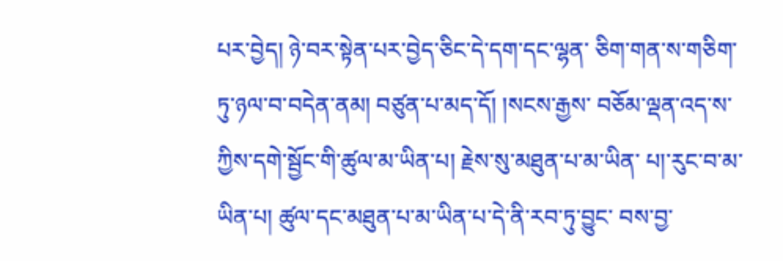པར་བྱེད། ཉེ་བར་སྟེན་པར་བྱེད་ཅིང་དེ་དག་དང་ལྷན་ ཅིག་གན་ས་གཅིག་ཏུ་ཉལ་བ་བདེན་ནམ། བཙུན་པ་མད་དོ། །སངས་རྒྱས་ བཅོམ་ལྡན་འད་ས་ཀྱིས་དགེ་སྦྱོང་གི་ཚུལ་མ་ཡིན་པ། རྗེས་སུ་མཐུན་པ་མ་ཡིན་ པ།་རུང་བ་མ་ཡིན་པ། ཚུལ་དང་མཐུན་པ་མ་ཡིན་པ་དེ་ནི་རབ་ཏུ་བྱུང་ བས་བྱ་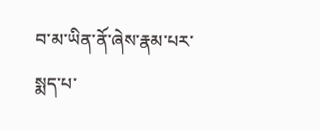བ་མ་ཡིན་ནོ་ཞེས་རྣམ་པར་སྨད་པ་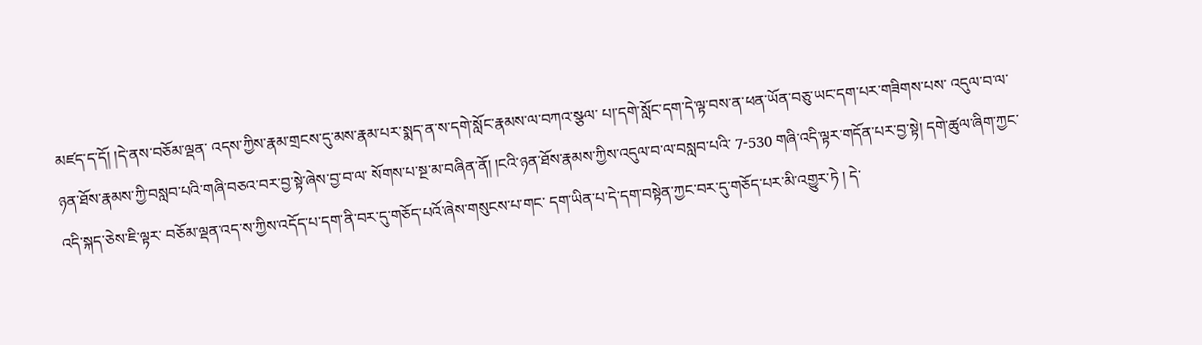མཛད་ད་དོ། །དེ་ནས་བཅོམ་ལྡན་ འདས་ཀྱིས་རྣམ་གྲངས་དུ་མས་རྣམ་པར་སྨད་ན་ས་དགེ་སློང་རྣམས་ལ་བཀའ་སྩལ་ པ།་དགེ་སློང་དག་དེ་ལྟ་བས་ན་ཕན་ཡོན་བཅུ་ཡང་དག་པར་གཟིགས་པས་ འདུལ་བ་ལ་ཉན་ཐོས་རྣམས་ཀྱི་བསླབ་པའི་གཞི་བཅའ་བར་བྱ་སྟེ་ཞེས་བྱ་བ་ལ་ སོགས་པ་སྔ་མ་བཞིན་ནོ། །ངའི་ཉན་ཐོས་རྣམས་ཀྱིས་འདུལ་བ་ལ་བསླབ་པའི་ 7-530 གཞི་འདི་ལྟར་གདོན་པར་བྱ་སྟེ། དགེ་ཚུལ་ཞིག་ཀྱང་འདི་སྐད་ཅེས་ཇི་ལྟར་ བཅོམ་ལྡན་འད་ས་ཀྱིས་འདོད་པ་དག་ནི་བར་དུ་གཅོད་པའོ་ཞེས་གསུངས་པ་གང་ དག་ཡིན་པ་དེ་དག་བསྟེན་ཀྱང་བར་དུ་གཅོད་པར་མི་འགྱུར་ཏེ ། དེ་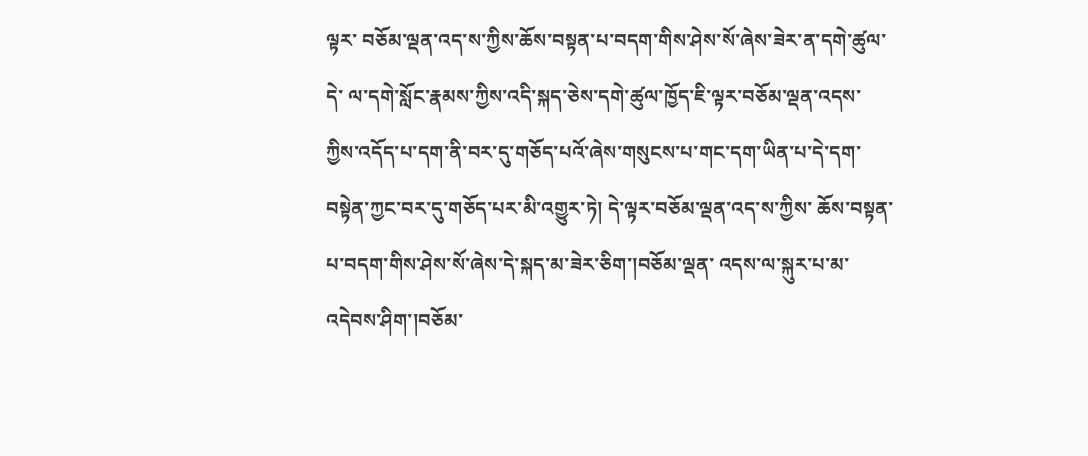ལྟར་ བཅོམ་ལྡན་འད་ས་ཀྱིས་ཆོས་བསྟན་པ་བདག་གིས་ཤེས་སོ་ཞེས་ཟེར་ན་དགེ་ཚུལ་དེ་ ལ་དགེ་སློང་རྣམས་ཀྱིས་འདི་སྐད་ཅེས་དགེ་ཚུལ་ཁྱོད་ཇི་ལྟར་བཅོམ་ལྡན་འདས་ ཀྱིས་འདོད་པ་དག་ནི་བར་དུ་གཅོད་པའོ་ཞེས་གསུངས་པ་གང་དག་ཡིན་པ་དེ་དག་ བསྟེན་ཀྱང་བར་དུ་གཅོད་པར་མི་འགྱུར་ཏེ། དེ་ལྟར་བཅོམ་ལྡན་འད་ས་ཀྱིས་ ཆོས་བསྟན་པ་བདག་གིས་ཤེས་སོ་ཞེས་དེ་སྐད་མ་ཟེར་ཅིག་།བཅོམ་ལྡན་ འདས་ལ་སྐུར་པ་མ་འདེབས་ཤིག་།བཅོམ་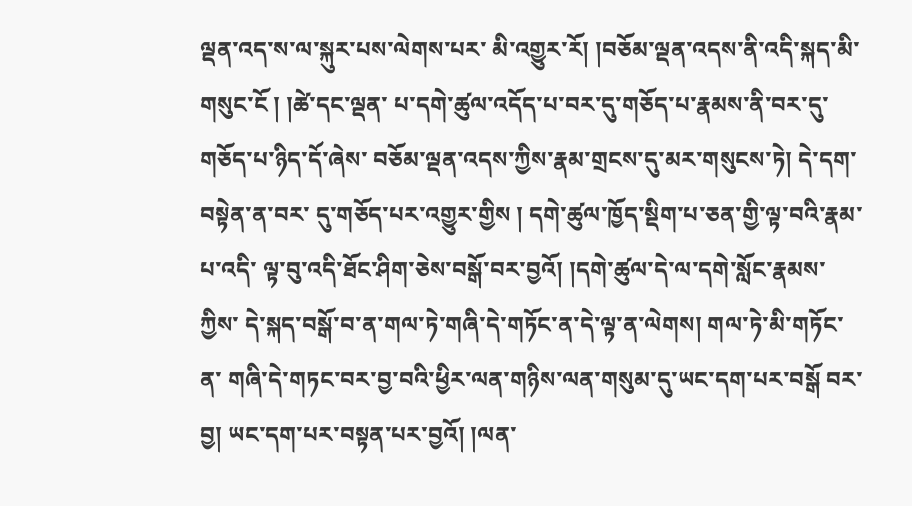ལྡན་འད་ས་ལ་སྐུར་པས་ལེགས་པར་ མི་འགྱུར་རོ། །བཅོམ་ལྡན་འདས་ནི་འདི་སྐད་མི་གསུང་ངོ ། །ཚེ་དང་ལྡན་ པ་དགེ་ཚུལ་འདོད་པ་བར་དུ་གཅོད་པ་རྣམས་ནི་བར་དུ་གཅོད་པ་ཉིད་དོ་ཞེས་ བཅོམ་ལྡན་འདས་ཀྱིས་རྣམ་གྲངས་དུ་མར་གསུངས་ཏེ། དེ་དག་བསྟེན་ན་བར་ དུ་གཅོད་པར་འགྱུར་གྱིས ། དགེ་ཚུལ་ཁྱོད་སྡིག་པ་ཅན་གྱི་ལྟ་བའི་རྣམ་པ་འདི་ ལྟ་བུ་འདི་ཐོང་ཤིག་ཅེས་བསྒོ་བར་བྱའོ། །དགེ་ཚུལ་དེ་ལ་དགེ་སློང་རྣམས་ཀྱིས་ དེ་སྐད་བསྒོ་བ་ན་གལ་ཏེ་གཞི་དེ་གཏོང་ན་དེ་ལྟ་ན་ལེགས། གལ་ཏེ་མི་གཏོང་ན་ གཞི་དེ་གཏང་བར་བྱ་བའི་ཕྱིར་ལན་གཉིས་ལན་གསུམ་དུ་ཡང་དག་པར་བསྒོ བར་བྱ། ཡང་དག་པར་བསྟན་པར་བྱའོ། །ལན་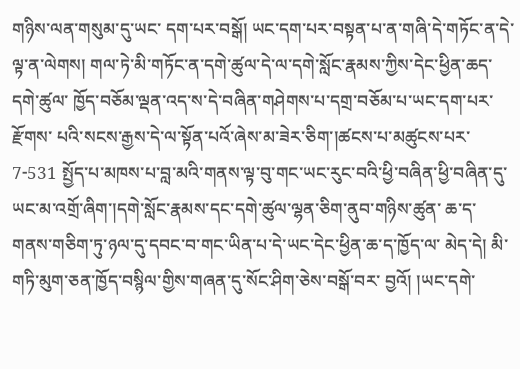གཉིས་ལན་གསུམ་དུ་ཡང་ དག་པར་བསྒོ། ཡང་དག་པར་བསྟན་པ་ན་གཞི་དེ་གཏོང་ན་དེ་ལྟ་ན་ལེགས། གལ་ཏེ་མི་གཏོང་ན་དགེ་ཚུལ་དེ་ལ་དགེ་སློང་རྣམས་ཀྱིས་དེང་ཕྱིན་ཆད་དགེ་ཚུལ་ ཁྱོད་བཅོམ་ལྡན་འད་ས་དེ་བཞིན་གཤེགས་པ་དགྲ་བཅོམ་པ་ཡང་དག་པར་རྫོགས་ པའི་སངས་རྒྱས་དེ་ལ་སྟོན་པའོ་ཞེས་མ་ཟེར་ཅིག་།ཚངས་པ་མཚུངས་པར་ 7-531 སྤྱོད་པ་མཁས་པ་བླ་མའི་གནས་ལྟ་བུ་གང་ཡང་རུང་བའི་ཕྱི་བཞིན་ཕྱི་བཞིན་དུ་ ཡང་མ་འགྲོ་ཞིག་།དགེ་སློང་རྣམས་དང་དགེ་ཚུལ་ལྷན་ཅིག་ནུབ་གཉིས་ཚུན་ ཆ་ད་གནས་གཅིག་ཏུ་ཉལ་དུ་དབང་བ་གང་ཡིན་པ་དེ་ཡང་དེང་ཕྱིན་ཆ་ད་ཁྱོད་ལ་ མེད་དེ། མི་གཏི་མུག་ཅན་ཁྱོད་བསྙིལ་གྱིས་གཞན་དུ་སོང་ཤིག་ཅེས་བསྒོ་བར་ བྱའོ། །ཡང་དགེ་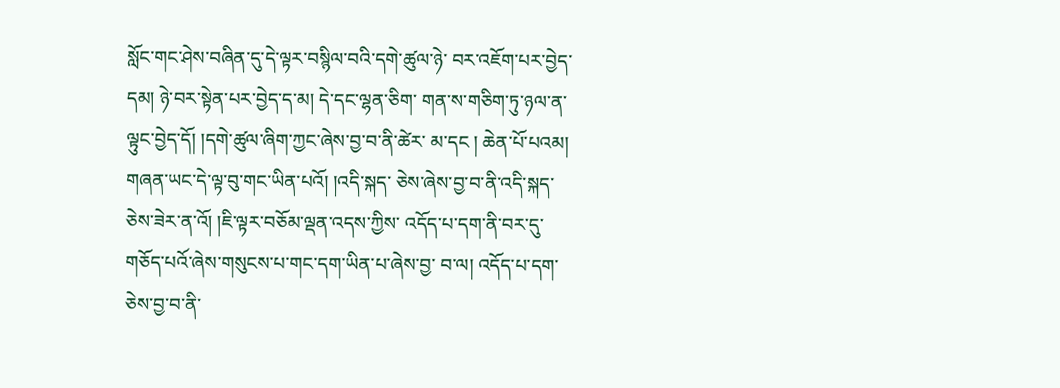སློང་གང་ཤེས་བཞིན་དུ་དེ་ལྟར་བསྙིལ་བའི་དགེ་ཚུལ་ཉེ་ བར་འཇོག་པར་བྱེད་དམ། ཉེ་བར་སྟེན་པར་བྱེད་ད་མ། དེ་དང་ལྷན་ཅིག་ གན་ས་གཅིག་ཏུ་ཉལ་ན་ལྟུང་བྱེད་དོ། །དགེ་ཚུལ་ཞིག་ཀྱང་ཞེས་བྱ་བ་ནི་ཚེར་ མ་དང ། ཆེན་པོ་པའམ། གཞན་ཡང་དེ་ལྟ་བུ་གང་ཡིན་པའོ། །འདི་སྐད་ ཅེས་ཞེས་བྱ་བ་ནི་འདི་སྐད་ཅེས་ཟེར་ན་འོ། །ཇི་ལྟར་བཅོམ་ལྡན་འདས་ཀྱིས་ འདོད་པ་དག་ནི་བར་དུ་གཅོད་པའོ་ཞེས་གསུངས་པ་གང་དག་ཡིན་པ་ཞེས་བྱ་ བ་ལ། འདོད་པ་དག་ཅེས་བྱ་བ་ནི་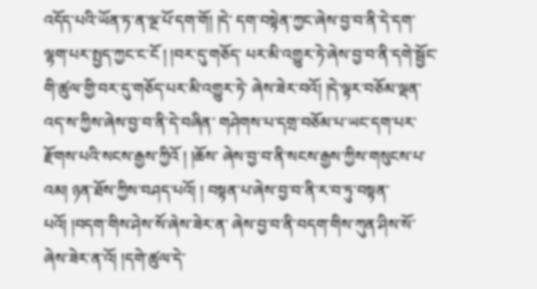འདོད་པའི་ཡོན་ཏ་ན་ལྔ་པོ་དག་གོ། །དེ་ དག་བསྟེན་ཀྱང་ཞེས་བྱ་བ་ནི་དེ་དག་ལྷག་པར་སྤྱད་ཀྱང་ང་ངོ ། །བར་དུ་གཅོད་ པར་མི་འགྱུར་ཏེ་ཞེས་བྱ་བ་ནི་དགེ་སྦྱོང་གི་ཚུལ་གྱི་བར་དུ་གཅོད་པར་མི་འགྱུར་ཏེ་ ཞེས་ཟེར་བའོ། །དེ་ལྟར་བཅོམ་ལྡན་འད་ས་ཀྱིས་ཞེས་བྱ་བ་ནི་དེ་བཞིན་ གཤེགས་པ་དགྲ་བཅོམ་པ་ཡང་དག་པར་རྫོགས་པའི་སངས་རྒྱས་ཀྱིའོ ། །ཆོས་ ཞེས་བྱ་བ་ནི་སངས་རྒྱས་ཀྱིས་གསུངས་པ་འམ། ཉན་ཐོས་ཀྱིས་བཤད་པའོ། ། བསྟན་པ་ཞེས་བྱ་བ་ནི་ར་བ་ཏུ་བསྟན་པའོ། །བདག་གིས་ཤེས་སོ་ཞེས་ཟེར་ན་ ཞེས་བྱ་བ་ནི་བདག་གིས་ཀུན་ཤིས་སོ་ཞེས་ཟེར་ན་འོ། །དགེ་ཚུལ་དེ་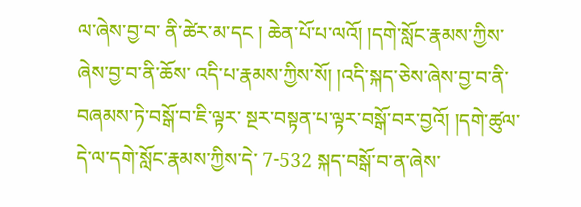ལ་ཞེས་བྱ་བ་ ནི་ཚེར་མ་དང ། ཆེན་པོ་པ་ལའོ། །དགེ་སློང་རྣམས་ཀྱིས་ཞེས་བྱ་བ་ནི་ཆོས་ འདི་པ་རྣམས་ཀྱིས་སོ། །འདི་སྐད་ཅེས་ཞེས་བྱ་བ་ནི་བཞམས་ཏེ་བསྒོ་བ་ཇི་ལྟར་ སྔར་བསྟན་པ་ལྟར་བསྒོ་བར་བྱའོ། །དགེ་ཚུལ་དེ་ལ་དགེ་སློང་རྣམས་ཀྱིས་དེ་ 7-532 སྐད་བསྒོ་བ་ན་ཞེས་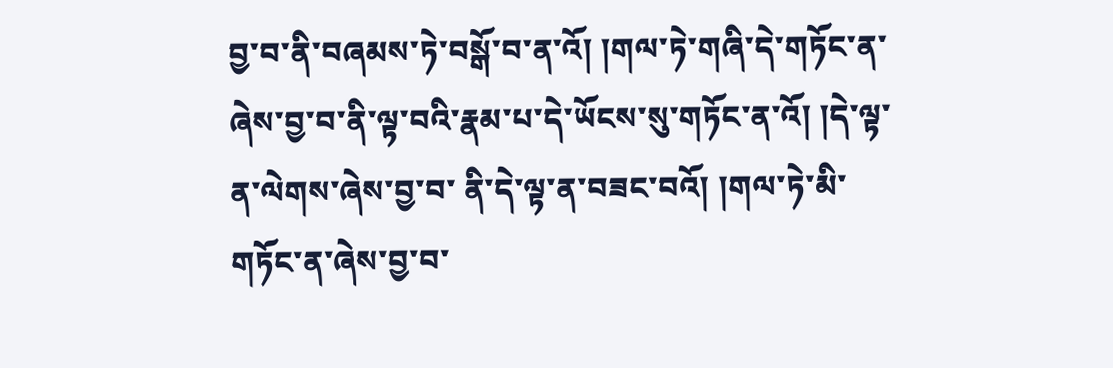བྱ་བ་ནི་བཞམས་ཏེ་བསྒོ་བ་ན་འོ། །གལ་ཏེ་གཞི་དེ་གཏོང་ན་ ཞེས་བྱ་བ་ནི་ལྟ་བའི་རྣམ་པ་དེ་ཡོངས་སུ་གཏོང་ན་འོ། །དེ་ལྟ་ན་ལེགས་ཞེས་བྱ་བ་ ནི་དེ་ལྟ་ན་བཟང་བའོ། །གལ་ཏེ་མི་གཏོང་ན་ཞེས་བྱ་བ་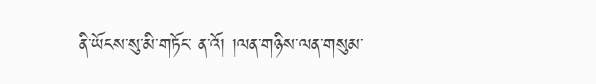ནི་ཡོངས་སུ་མི་གཏོང་ ན་འོ། །ལན་གཉིས་ལན་གསུམ་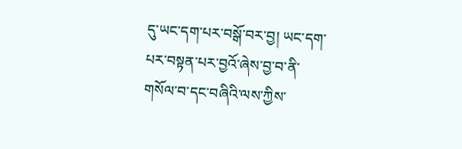དུ་ཡང་དག་པར་བསྒོ་བར་བྱ། ཡང་དག་ པར་བསྟན་པར་བྱའོ་ཞེས་བྱ་བ་ནི་གསོལ་བ་དང་བཞིའི་ལས་ཀྱིས་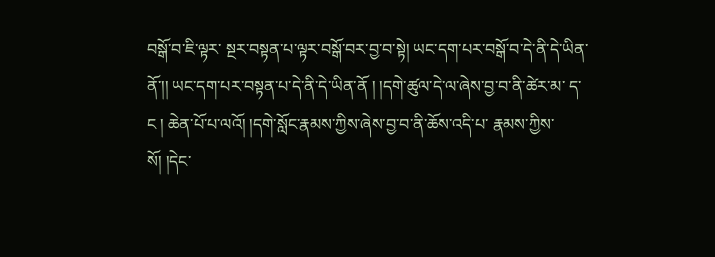བསྒོ་བ་ཇི་ལྟར་ སྔར་བསྟན་པ་ལྟར་བསྒོ་བར་བྱ་བ་སྟེ། ཡང་དག་པར་བསྒོ་བ་དེ་ནི་དེ་ཡིན་ནོ་།། ཡང་དག་པར་བསྟན་པ་དེ་ནི་དེ་ཡིན་ནོ ། །དགེ་ཚུལ་དེ་ལ་ཞེས་བྱ་བ་ནི་ཚེར་མ་ ད་ང ། ཆེན་པོ་པ་ལའོ། །དགེ་སློང་རྣམས་ཀྱིས་ཞེས་བྱ་བ་ནི་ཆོས་འདི་པ་ རྣམས་ཀྱིས་སོ། །དེང་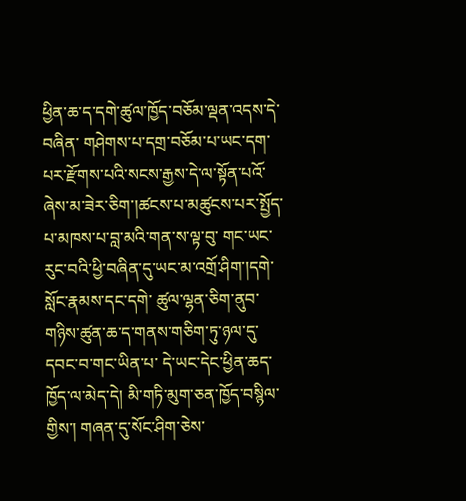ཕྱིན་ཆ་ད་དགེ་ཚུལ་ཁྱོད་བཅོམ་ལྡན་འདས་དེ་བཞིན་ གཤེགས་པ་དགྲ་བཅོམ་པ་ཡང་དག་པར་རྫོགས་པའི་སངས་རྒྱས་དེ་ལ་སྟོན་པའོ་ ཞེས་མ་ཟེར་ཅིག་།ཚངས་པ་མཚུངས་པར་སྤྱོད་པ་མཁས་པ་བླ་མའི་གན་ས་ལྟ་བུ་ གང་ཡང་རུང་བའི་ཕྱི་བཞིན་དུ་ཡང་མ་འགྲོ་ཤིག་།དགེ་སློང་རྣམས་དང་དགེ་ ཚུལ་ལྷན་ཅིག་ནུབ་གཉིས་ཚུན་ཆ་ད་གནས་གཅིག་ཏུ་ཉལ་དུ་དབང་བ་གང་ཡིན་པ་ དེ་ཡང་དེང་ཕྱིན་ཆད་ཁྱོད་ལ་མེད་དེ། མི་གཏི་མུག་ཅན་ཁྱོད་བསྙིལ་གྱིས་། གཞན་དུ་སོང་ཤིག་ཅེས་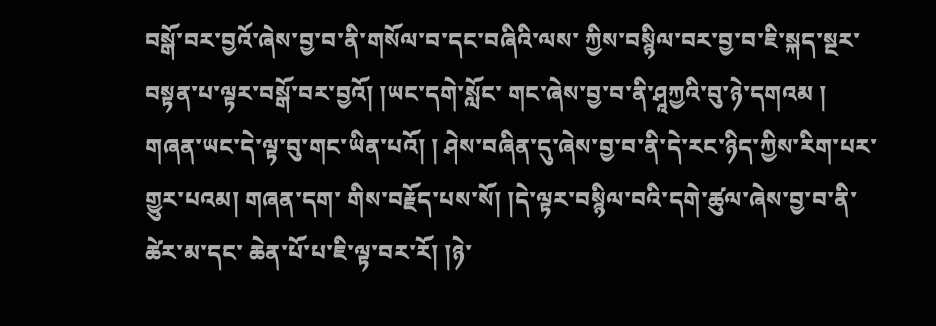བསྒོ་བར་བྱའོ་ཞེས་བྱ་བ་ནི་གསོལ་བ་དང་བཞིའི་ལས་ ཀྱིས་བསྙིལ་བར་བྱ་བ་ཇི་སྐད་སྔར་བསྟན་པ་ལྟར་བསྒོ་བར་བྱའོ། །ཡང་དགེ་སློང་ གང་ཞེས་བྱ་བ་ནི་ཤཱཀྱའི་བུ་ཉེ་དགའམ ། གཞན་ཡང་དེ་ལྟ་བུ་གང་ཡིན་པའོ། ། ཤེས་བཞིན་དུ་ཞེས་བྱ་བ་ནི་དེ་རང་ཉིད་ཀྱིས་རིག་པར་གྱུར་པའམ། གཞན་དག་ གིས་བརྗོད་པས་སོ། །དེ་ལྟར་བསྙིལ་བའི་དགེ་ཚུལ་ཞེས་བྱ་བ་ནི་ཚེར་མ་དང་ ཆེན་པོ་པ་ཇི་ལྟ་བར་རོ། །ཉེ་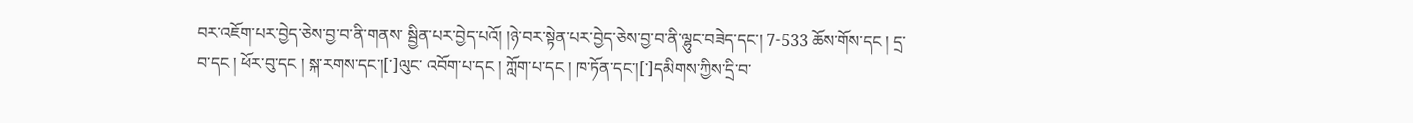བར་འཇོག་པར་བྱེད་ཅེས་བྱ་བ་ནི་གནས་ སྦྱིན་པར་བྱེད་པའོ། །ཉེ་བར་སྟེན་པར་བྱེད་ཅེས་བྱ་བ་ནི་ལྷུང་བཟེད་དང་། 7-533 ཆོས་གོས་དང ། དྲ་བ་དང ། ཕོར་བུ་དང ། སྐ་རགས་དང་།[་]ལུང་ འབོག་པ་དང ། ཀློག་པ་དང ། ཁ་ཏོན་དང་།[་]དམིགས་ཀྱིས་དྲི་བ་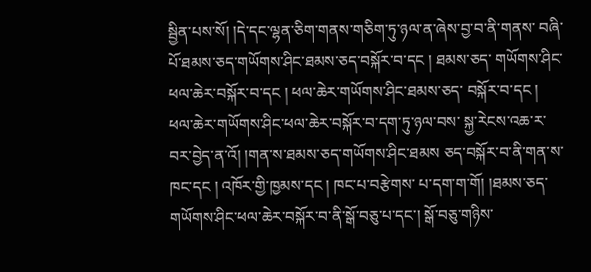སྦྱིན་པས་སོ། །དེ་དང་ལྷན་ཅིག་གནས་གཅིག་ཏུ་ཉལ་ན་ཞེས་བྱ་བ་ནི་གནས་ བཞི་པོ་ཐམས་ཅད་གཡོགས་ཤིང་ཐམས་ཅད་བསྐོར་བ་དང ། ཐམས་ཅད་ གཡོགས་ཤིང་ཕལ་ཆེར་བསྐོར་བ་དང ། ཕལ་ཆེར་གཡོགས་ཤིང་ཐམས་ཅད་ བསྐོར་བ་དང ། ཕལ་ཆེར་གཡོགས་ཤིང་ཕལ་ཆེར་བསྐོར་བ་དག་ཏུ་ཉལ་བས་ སྐྱ་རེངས་འཆ་ར་བར་བྱེད་ན་འོ། །གན་ས་ཐམས་ཅད་གཡོགས་ཤིང་ཐམས ཅད་བསྐོར་བ་ནི་གན་ས་ཁང་དང ། འཁོར་གྱི་ཁྱམས་དང ། ཁང་པ་བརྩེགས་ པ་དག་ག་གོ། །ཐམས་ཅད་གཡོགས་ཤིང་ཕལ་ཆེར་བསྐོར་བ་ནི་སྒོ་བཅུ་པ་དང་། སྒོ་བཅུ་གཉིས་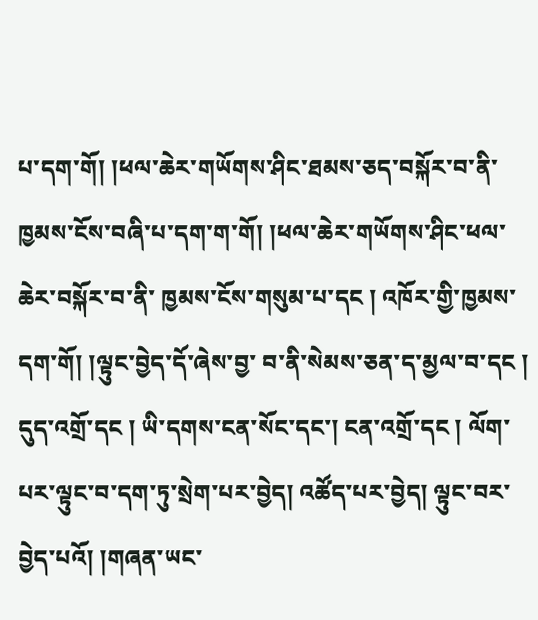པ་དག་གོ། །ཕལ་ཆེར་གཡོགས་ཤིང་ཐམས་ཅད་བསྐོར་བ་ནི་ ཁྱམས་ངོས་བཞི་པ་དག་ག་གོ། །ཕལ་ཆེར་གཡོགས་ཤིང་ཕལ་ཆེར་བསྐོར་བ་ནི་ ཁྱམས་ངོས་གསུམ་པ་དང ། འཁོར་གྱི་ཁྱམས་དག་གོ། །ལྟུང་བྱེད་དོ་ཞེས་བྱ་ བ་ནི་སེམས་ཅན་ད་མྱལ་བ་དང ། དུད་འགྲོ་དང ། ཡི་དགས་ངན་སོང་དང་། ངན་འགྲོ་དང ། ལོག་པར་ལྟུང་བ་དག་ཏུ་སྲེག་པར་བྱེད། འཚོད་པར་བྱེད། ལྟུང་བར་བྱེད་པའོ། །གཞན་ཡང་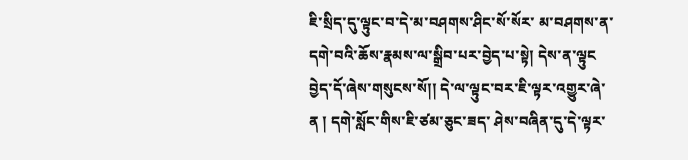ཇི་སྲིད་དུ་ལྟུང་བ་དེ་མ་བཤགས་ཤིང་སོ་སོར་ མ་བཤགས་ན་དགེ་བའི་ཆོས་རྣམས་ལ་སྒྲིབ་པར་བྱེད་པ་སྟེ། དེས་ན་ལྟུང བྱེད་དོ་ཞེས་གསུངས་སོ།། དེ་ལ་ལྟུང་བར་ཇི་ལྟར་འགྱུར་ཞེ་ན ། དགེ་སློང་གིས་ཇི་ཙམ་ཅུང་ཟད་ ཤེས་བཞིན་དུ་དེ་ལྟར་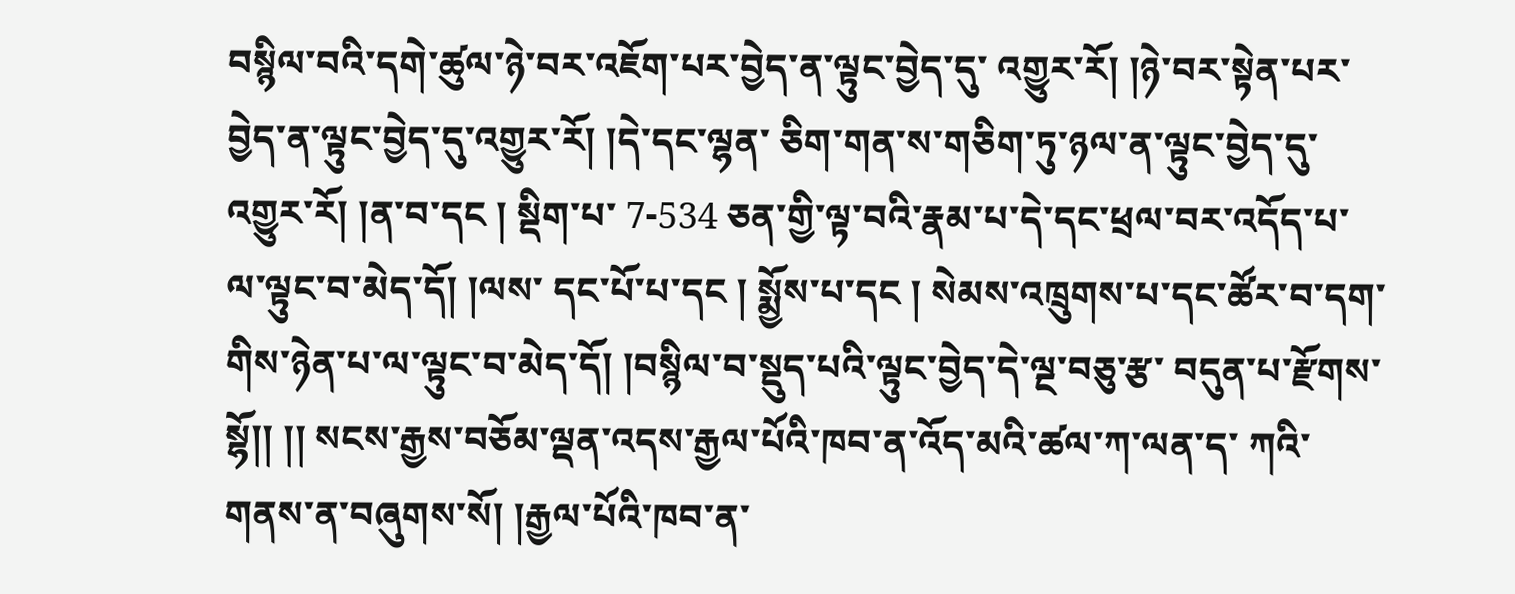བསྙིལ་བའི་དགེ་ཚུལ་ཉེ་བར་འཇོག་པར་བྱེད་ན་ལྟུང་བྱེད་དུ་ འགྱུར་རོ། །ཉེ་བར་སྟེན་པར་བྱེད་ན་ལྟུང་བྱེད་དུ་འགྱུར་རོ། །དེ་དང་ལྷན་ ཅིག་གན་ས་གཅིག་ཏུ་ཉལ་ན་ལྟུང་བྱེད་དུ་འགྱུར་རོ། །ན་བ་དང ། སྡིག་པ་ 7-534 ཅན་གྱི་ལྟ་བའི་རྣམ་པ་དེ་དང་ཕྲལ་བར་འདོད་པ་ལ་ལྟུང་བ་མེད་དོ། །ལས་ དང་པོ་པ་དང ། སྨྱོས་པ་དང ། སེམས་འཁྲུགས་པ་དང་ཚོར་བ་དག་ གིས་ཉེན་པ་ལ་ལྟུང་བ་མེད་དོ། །བསྙིལ་བ་སྡུད་པའི་ལྟུང་བྱེད་དེ་ལྔ་བཅུ་རྩ་ བདུན་པ་རྫོགས་སྷོ།། །། སངས་རྒྱས་བཅོམ་ལྡན་འདས་རྒྱལ་པོའི་ཁབ་ན་འོད་མའི་ཚལ་ཀ་ལན་ད་ ཀའི་གནས་ན་བཞུགས་སོ། །རྒྱལ་པོའི་ཁབ་ན་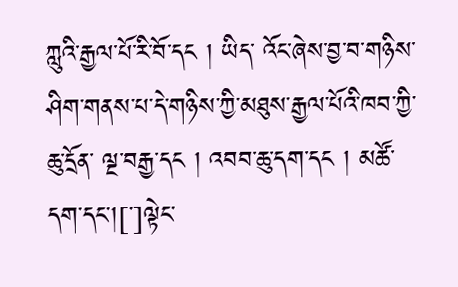ཀླུའི་རྒྱལ་པོ་རི་བོ་དང ། ཡིད་ འོང་ཞེས་བྱ་བ་གཉིས་ཤིག་གནས་པ་དེ་གཉིས་ཀྱི་མཐུས་རྒྱལ་པོའི་ཁབ་ཀྱི་ཆུ་དྲོན་ ལྔ་བརྒྱ་དང ། འབབ་ཆུ་དག་དང ། མཚོ་དག་དང་།[་]ལྟེང་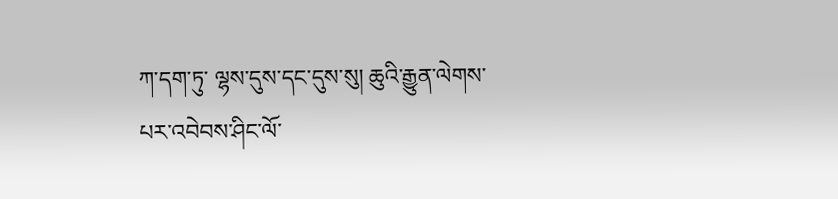ཀ་དག་ཏུ་ ལྷས་དུས་དང་དུས་སུ། ཆུའི་རྒྱུན་ལེགས་པར་འབེབས་ཤིང་ལོ་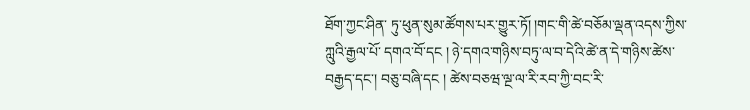ཐོག་ཀྱང་ཤིན་ ཏུ་ཕུན་སུམ་ཚོགས་པར་གྱུར་ཏོ། །གང་གི་ཚེ་བཅོམ་ལྡན་འདས་ཀྱིས་ཀླུའི་རྒྱལ་པོ་ དགའ་བོ་དང ། ཉེ་དགའ་གཉིས་བཏུ་ལ་བ་དེའི་ཚེ་ན་དེ་གཉིས་ཚེས་བརྒྱད་དང་། བཅུ་བཞི་དང ། ཚེས་བཅཝ་ལྔ་ལ་རི་རབ་ཀྱི་བང་རི་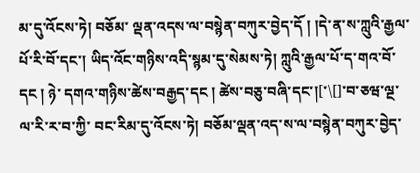མ་དུ་འོངས་ཏེ། བཅོམ་ ལྡན་འདས་ལ་བསྙེན་བཀུར་བྱེད་དོ ། །དེ་ན་ས་ཀླུའི་རྒྱལ་པོ་རི་བོ་དང་། ཡིད་འོང་གཉིས་འདི་སྙམ་དུ་སེམས་ཏེ། ཀླུའི་རྒྱལ་པོ་ད་གའ་བོ་དང ། ཉེ་ དགའ་གཉིས་ཚེས་བརྒྱད་དང ། ཚེས་བཅུ་བཞི་དང་།[་\[]་བ་ཅཝ་ལྔ་ལ་རི་ར་བ་ཀྱི་ བང་རིམ་དུ་འོངས་ཏེ། བཅོམ་ལྡན་འད་ས་ལ་བསྙེན་བཀུར་བྱེད་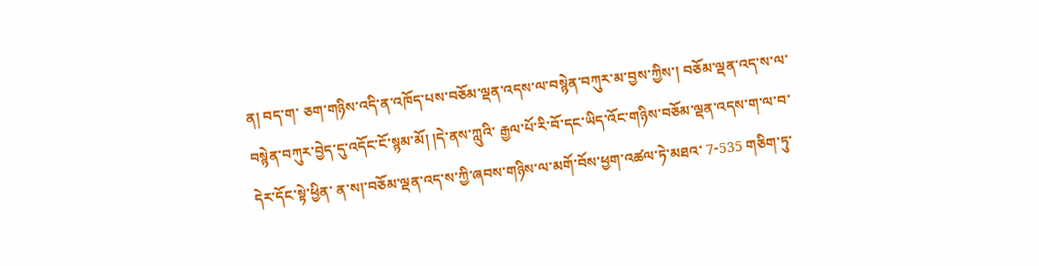ན། བད་ག་ ཅག་གཉིས་འདི་ན་འཁོད་པས་བཅོམ་ལྡན་འདས་ལ་བསྙེན་བཀུར་མ་བྱས་ཀྱིས་། བཅོམ་ལྡན་འད་ས་ལ་བསྙེན་བཀུར་བྱེད་དུ་འདོང་ངོ་སྙམ་མོ། །དེ་ནས་ཀླུའི་ རྒྱལ་པོ་རི་བོ་དང་ཡིད་འོང་གཉིས་བཅོམ་ལྡན་འདས་ག་ལ་བ་དེར་དོང་སྟེ་ཕྱིན་ ན་ས།་བཅོམ་ལྡན་འད་ས་ཀྱི་ཞབས་གཉིས་ལ་མགོ་བོས་ཕྱག་འཚལ་ཏེ་མཐའ་ 7-535 གཅིག་ཏུ་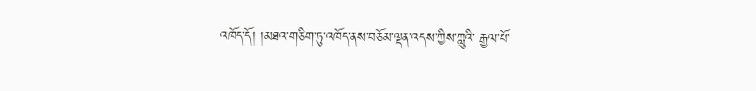འཁོད་དོ། །མཐའ་གཅིག་ཏུ་འཁོད་ནས་བཅོམ་ལྡན་འདས་ཀྱིས་ཀླུའི་ རྒྱལ་པོ་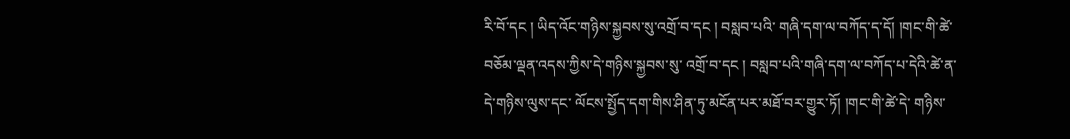རི་བོ་དང ། ཡིད་འོང་གཉིས་སྐྱབས་སུ་འགྲོ་བ་དང ། བསླབ་པའི་ གཞི་དག་ལ་བཀོད་ད་དོ། །གང་གི་ཚེ་བཅོམ་ལྡན་འདས་ཀྱིས་དེ་གཉིས་སྐྱབས་སུ་ འགྲོ་བ་དང ། བསླབ་པའི་གཞི་དག་ལ་བཀོད་པ་དེའི་ཚེ་ན་དེ་གཉིས་ལུས་དང་ ལོངས་སྤྱོད་དག་གིས་ཤིན་ཏུ་མངོན་པར་མཐོ་བར་གྱུར་ཏོ། །གང་གི་ཚེ་དེ་ གཉིས་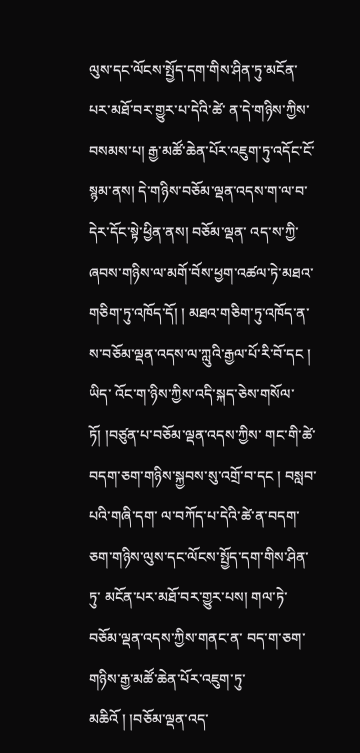ལུས་དང་ལོངས་སྤྱོད་དག་གིས་ཤིན་ཏུ་མངོན་པར་མཐོ་བར་གྱུར་པ་དེའི་ཚེ་ ན་དེ་གཉིས་ཀྱིས་བསམས་པ། རྒྱ་མཚོ་ཆེན་པོར་འཇུག་ཏུ་འདོང་ངོ་སྙམ་ནས། དེ་གཉིས་བཅོམ་ལྡན་འདས་ག་ལ་བ་དེར་དོང་སྟེ་ཕྱིན་ནས། བཅོམ་ལྡན་ འད་ས་ཀྱི་ཞབས་གཉིས་ལ་མགོ་བོས་ཕྱག་འཚལ་ཏེ་མཐའ་གཅིག་ཏུ་འཁོད་དོ། ། མཐའ་གཅིག་ཏུ་འཁོད་ན་ས་བཅོམ་ལྡན་འདས་ལ་ཀླུའི་རྒྱལ་པོ་རི་བོ་དང ། ཡིད་ འོང་ག་ཉིས་ཀྱིས་འདི་སྐད་ཅེས་གསོལ་ཏོ། །བཙུན་པ་བཅོམ་ལྡན་འདས་ཀྱིས་ གང་གི་ཚེ་བདག་ཅག་གཉིས་སྐྱབས་སུ་འགྲོ་བ་དང ། བསླབ་པའི་གཞི་དག་ ལ་བཀོད་པ་དེའི་ཚེ་ན་བདག་ཅག་གཉིས་ལུས་དང་ལོངས་སྤྱོད་དག་གིས་ཤིན་ཏུ་ མངོན་པར་མཐོ་བར་གྱུར་པས། གལ་ཏེ་བཅོམ་ལྡན་འདས་ཀྱིས་གནང་ན་ བད་ག་ཅག་གཉིས་རྒྱ་མཚོ་ཆེན་པོར་འཇུག་ཏུ་མཆིའོ ། །བཅོམ་ལྡན་འད་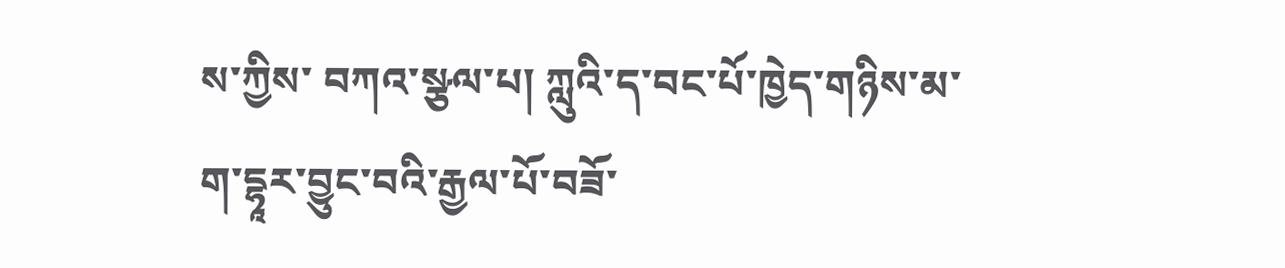ས་ཀྱིས་ བཀའ་སྩལ་པ། ཀླུའི་ད་བང་པོ་ཁྱེད་གཉིས་མ་ག་དྷཱར་བྱུང་བའི་རྒྱལ་པོ་བཟོ་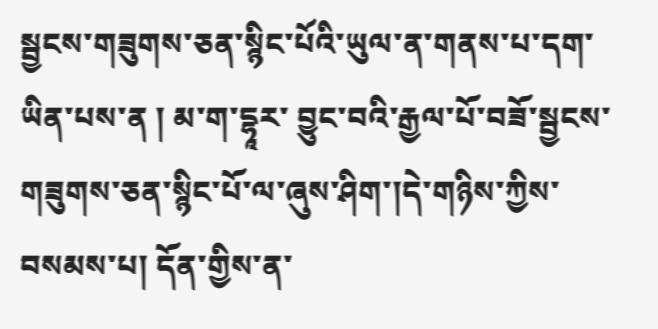སྦྱངས་གཟུགས་ཅན་སྙིང་པོའི་ཡུལ་ན་གནས་པ་དག་ཡིན་པས་ན ། མ་ག་དྷཱར་ བྱུང་བའི་རྒྱལ་པོ་བཟོ་སྦྱངས་གཟུགས་ཅན་སྙིང་པོ་ལ་ཞུས་ཤིག་།དེ་གཉིས་ཀྱིས་ བསམས་པ། དོན་གྱིས་ན་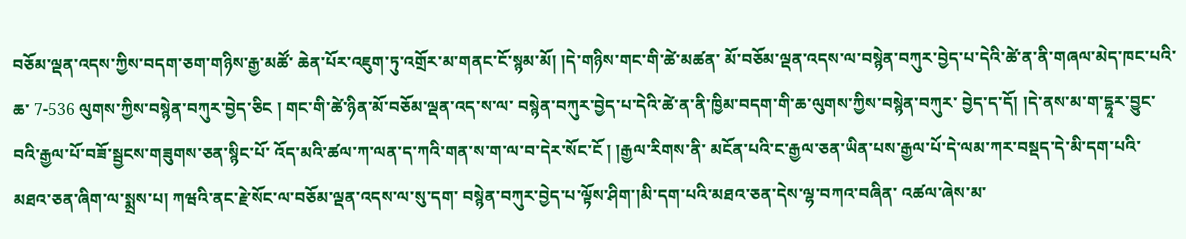བཅོམ་ལྡན་འདས་ཀྱིས་བདག་ཅག་གཉིས་རྒྱ་མཚོ་ ཆེན་པོར་འཇུག་ཏུ་འགྲོར་མ་གནང་ངོ་སྙམ་མོ། །དེ་གཉིས་གང་གི་ཚེ་མཚན་ མོ་བཅོམ་ལྡན་འདས་ལ་བསྙེན་བཀུར་བྱེད་པ་དེའི་ཚེ་ན་ནི་གཞལ་མེད་ཁང་པའི་ཆ་ 7-536 ལུགས་ཀྱིས་བསྙེན་བཀུར་བྱེད་ཅིང ། གང་གི་ཚེ་ཉིན་མོ་བཅོམ་ལྡན་འད་ས་ལ་ བསྙེན་བཀུར་བྱེད་པ་དེའི་ཚེ་ན་ནི་ཁྱིམ་བདག་གི་ཆ་ལུགས་ཀྱིས་བསྙེན་བཀུར་ བྱེད་ད་དོ། །དེ་ནས་མ་ག་དྷཱར་བྱུང་བའི་རྒྱལ་པོ་བཟོ་སྦྱངས་གཟུགས་ཅན་སྙིང་པོ་ འོད་མའི་ཚལ་ཀ་ལན་ད་ཀའི་གན་ས་ག་ལ་བ་དེར་སོང་ངོ ། །རྒྱལ་རིགས་ནི་ མངོན་པའི་ང་རྒྱལ་ཅན་ཡིན་པས་རྒྱལ་པོ་དེ་ལམ་ཀར་བསྡད་དེ་མི་དག་པའི་ མཐའ་ཅན་ཞིག་ལ་སྨྲས་པ། ཀཝའི་ནང་རྗེ་སོང་ལ་བཅོམ་ལྡན་འདས་ལ་སུ་དག་ བསྙེན་བཀུར་བྱེད་པ་ལྟོས་ཤིག་།མི་དག་པའི་མཐའ་ཅན་དེས་ལྷ་བཀའ་བཞིན་ འཚལ་ཞེས་མ་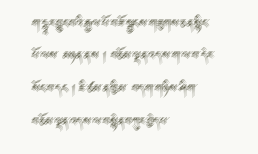ག་དྷཱར་བྱུང་བའི་རྒྱལ་པོ་བཟོ་སྦྱངས་གཟུགས་ཅན་སྙིང་པོ་ལས་ མཉན་ན་ས ། བཅོམ་ལྡན་འད་ས་ག་ལ་བ་དེར་སོང་བ་དང ། ཇི་ཙམ་ན་ཁྱིམ་ བད་ག་གཉིས་ཤིག་བཅོམ་ལྡན་འད་ས་ལ་བསྙེན་བཀུར་བྱེད་པ་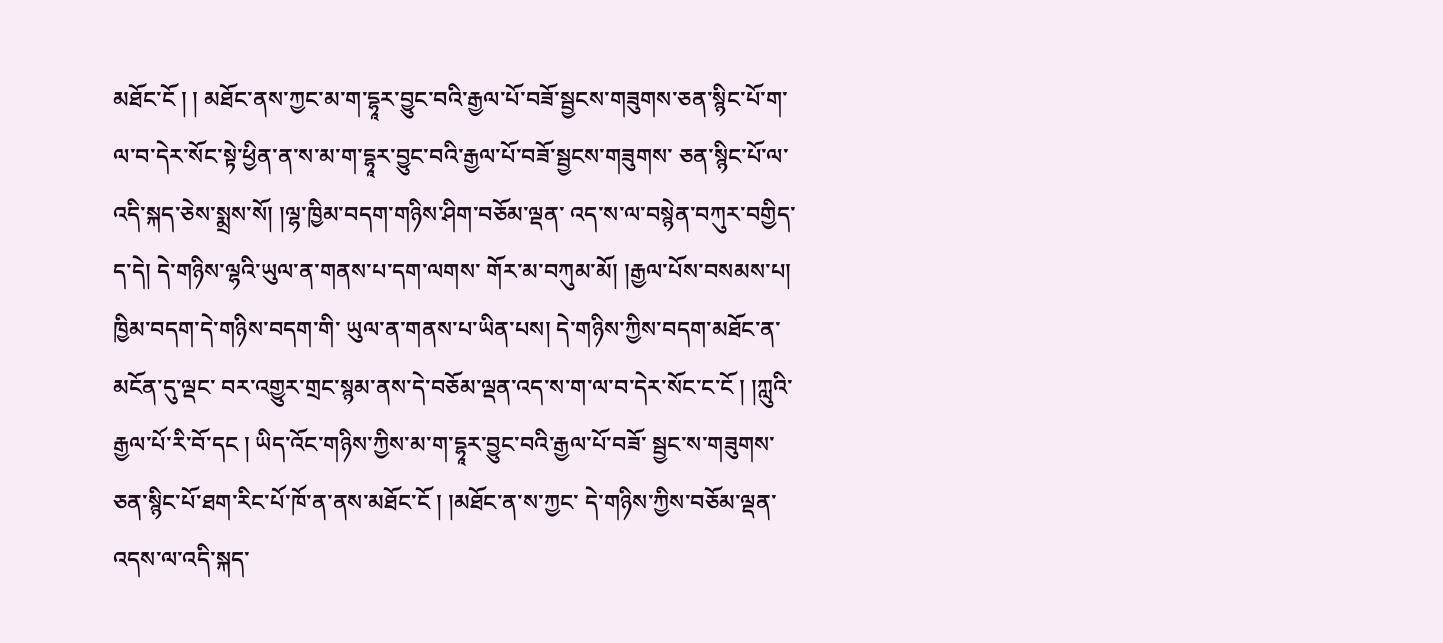མཐོང་ངོ ། ། མཐོང་ནས་ཀྱང་མ་ག་དྷཱར་བྱུང་བའི་རྒྱལ་པོ་བཟོ་སྦྱངས་གཟུགས་ཅན་སྙིང་པོ་ག་ ལ་བ་དེར་སོང་སྟེ་ཕྱིན་ན་ས་མ་ག་དྷཱར་བྱུང་བའི་རྒྱལ་པོ་བཟོ་སྦྱངས་གཟུགས་ ཅན་སྙིང་པོ་ལ་འདི་སྐད་ཅེས་སྨྲས་སོ། །ལྷ་ཁྱིམ་བདག་གཉིས་ཤིག་བཅོམ་ལྡན་ འད་ས་ལ་བསྙེན་བཀུར་བགྱིད་ད་དེ། དེ་གཉིས་ལྷའི་ཡུལ་ན་གནས་པ་དག་ལགས་ གོར་མ་བཀུམ་མོ། །རྒྱལ་པོས་བསམས་པ། ཁྱིམ་བདག་དེ་གཉིས་བདག་གི་ ཡུལ་ན་གནས་པ་ཡིན་པས། དེ་གཉིས་ཀྱིས་བདག་མཐོང་ན་མངོན་དུ་ལྡང་ བར་འགྱུར་གྲང་སྙམ་ནས་དེ་བཅོམ་ལྡན་འད་ས་ག་ལ་བ་དེར་སོང་ང་ངོ ། །ཀླུའི་ རྒྱལ་པོ་རི་བོ་དང ། ཡིད་འོང་གཉིས་ཀྱིས་མ་ག་དྷཱར་བྱུང་བའི་རྒྱལ་པོ་བཟོ་ སྦྱང་ས་གཟུགས་ཅན་སྙིང་པོ་ཐག་རིང་པོ་ཁོ་ན་ནས་མཐོང་ངོ ། །མཐོང་ན་ས་ཀྱང་ དེ་གཉིས་ཀྱིས་བཅོམ་ལྡན་འདས་ལ་འདི་སྐད་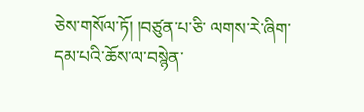ཅེས་གསོལ་ཏོ། །བཙུན་པ་ཅི་ ལགས་རེ་ཞིག་དམ་པའི་ཆོས་ལ་བསྙེན་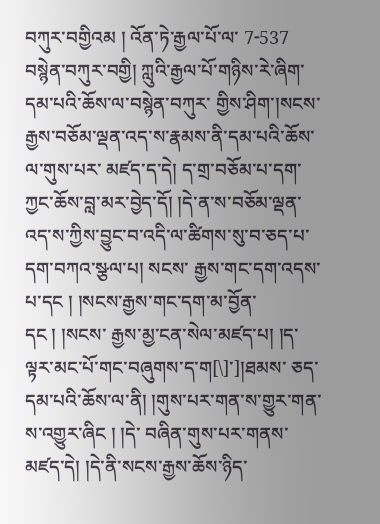བཀུར་བགྱིའམ ། འོན་ཏེ་རྒྱལ་པོ་ལ་ 7-537 བསྙེན་བཀུར་བགྱི། ཀླུའི་རྒྱལ་པོ་གཉིས་རེ་ཞིག་དམ་པའི་ཆོས་ལ་བསྙེན་བཀུར་ གྱིས་ཤིག་།སངས་རྒྱས་བཅོམ་ལྡན་འད་ས་རྣམས་ནི་དམ་པའི་ཆོས་ལ་གུས་པར་ མཛད་ད་དེ། ད་གྲ་བཅོམ་པ་དག་ཀྱང་ཆོས་བླ་མར་བྱེད་དོ། །དེ་ན་ས་བཅོམ་ལྡན་ འད་ས་ཀྱིས་བྱུང་བ་འདི་ལ་ཚིགས་སུ་བ་ཅད་པ་དག་བཀའ་སྩལ་པ། སངས་ རྒྱས་གང་དག་འདས་པ་དང ། །སངས་རྒྱས་གང་དག་མ་བྱོན་དང ། །སངས་ རྒྱས་མྱ་ངན་སེལ་མཛད་པ། །ད་ལྟར་མང་པོ་གང་བཞུགས་ད་ག[\]་]།ཐམས་ ཅད་དམ་པའི་ཆོས་ལ་ནི། །གུས་པར་གན་ས་གྱུར་གན་ས་འགྱུར་ཞིང ། །དེ་ བཞིན་གུས་པར་གནས་མཛད་དེ། །དེ་ནི་སངས་རྒྱས་ཆོས་ཉིད་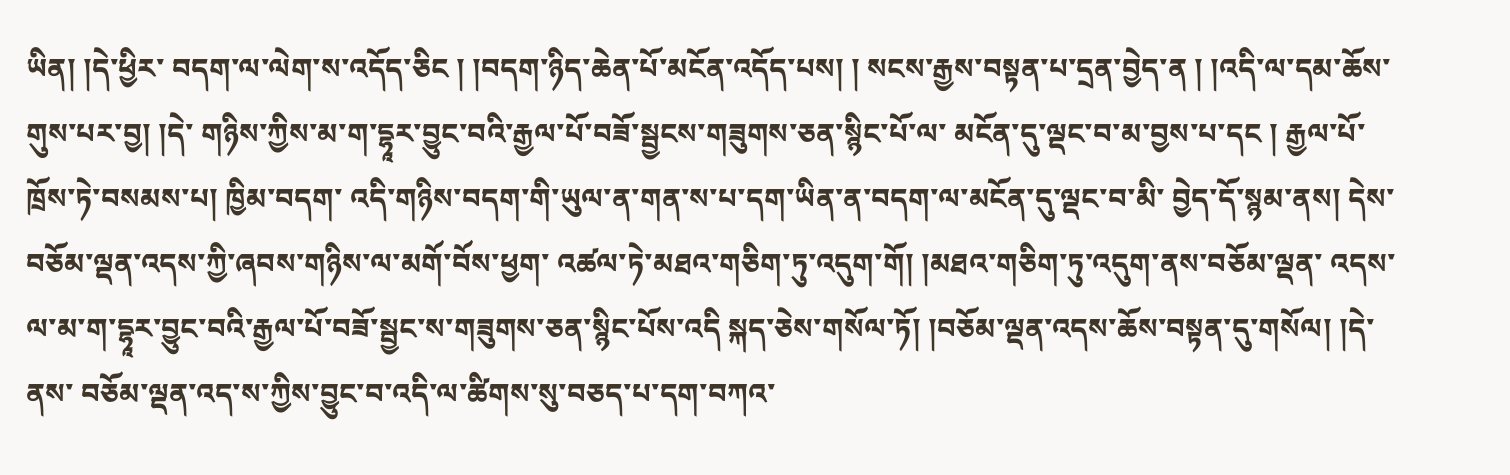ཡིན། །དེ་ཕྱིར་ བདག་ལ་ལེག་ས་འདོད་ཅིང ། །བདག་ཉིད་ཆེན་པོ་མངོན་འདོད་པས། ། སངས་རྒྱས་བསྟན་པ་དྲན་བྱེད་ན ། །འདི་ལ་དམ་ཆོས་གུས་པར་བྱ། །དེ་ གཉིས་ཀྱིས་མ་ག་དྷཱར་བྱུང་བའི་རྒྱལ་པོ་བཟོ་སྦྱངས་གཟུགས་ཅན་སྙིང་པོ་ལ་ མངོན་དུ་ལྡང་བ་མ་བྱས་པ་དང ། རྒྱལ་པོ་ཁྲོས་ཏེ་བསམས་པ། ཁྱིམ་བདག་ འདི་གཉིས་བདག་གི་ཡུལ་ན་གན་ས་པ་དག་ཡིན་ན་བདག་ལ་མངོན་དུ་ལྡང་བ་མི་ བྱེད་དོ་སྙམ་ནས། དེས་བཅོམ་ལྡན་འདས་ཀྱི་ཞབས་གཉིས་ལ་མགོ་བོས་ཕྱག་ འཚལ་ཏེ་མཐའ་གཅིག་ཏུ་འདུག་གོ། །མཐའ་གཅིག་ཏུ་འདུག་ནས་བཅོམ་ལྡན་ འདས་ལ་མ་ག་དྷཱར་བྱུང་བའི་རྒྱལ་པོ་བཟོ་སྦྱང་ས་གཟུགས་ཅན་སྙིང་པོས་འདི སྐད་ཅེས་གསོལ་ཏོ། །བཅོམ་ལྡན་འདས་ཆོས་བསྟན་དུ་གསོལ། །དེ་ནས་ བཅོམ་ལྡན་འད་ས་ཀྱིས་བྱུང་བ་འདི་ལ་ཚིགས་སུ་བཅད་པ་དག་བཀའ་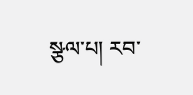སྩལ་པ། རབ་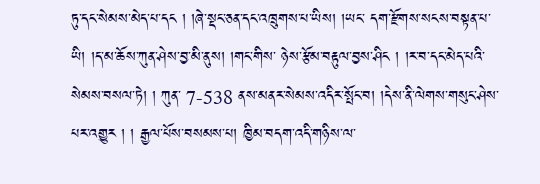ཏུ་དང་སེམས་མེད་པ་དང ། །ཞེ་སྡང་ཅན་དང་འཁྲུགས་པ་ཡིས། །ཡང་ དག་རྫོགས་སངས་བསྟན་པ་ཡི། །ད་མ་ཆོས་ཀུན་ཤེས་བྱ་མི་ནུས། །གང་གིས་ ཉེས་རྩོམ་བརྟུལ་བྱས་ཤིང ། །ར་བ་དང་མེད་པའི་སེམས་བསལ་ཏེ། ། ཀུན་ 7-538 ནས་མནར་སེམས་འདིར་སྤོང་བ། །དེས་ནི་ལེགས་གསུང་ཤེས་པར་འགྱུར ། ། རྒྱལ་པོས་བསམས་པ། ཁྱིམ་བདག་འདི་གཉིས་ལ་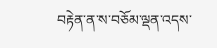བརྟེན་ན་ས་བཅོམ་ལྡན་འདས་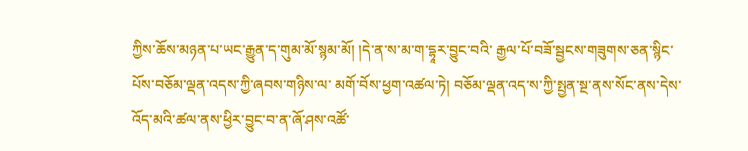ཀྱིས་ཆོས་མཉན་པ་ཡང་རྒྱུན་ད་གུམ་མོ་སྙམ་མོ། །དེ་ན་ས་མ་ག་དྷཱར་བྱུང་བའི་ རྒྱལ་པོ་བཟོ་སྦྱངས་གཟུགས་ཅན་སྙིང་པོས་བཅོམ་ལྡན་འདས་ཀྱི་ཞབས་གཉིས་ལ་ མགོ་བོས་ཕྱག་འཚལ་ཏེ། བཅོམ་ལྡན་འད་ས་ཀྱི་སྤྱན་སྔ་ནས་སོང་ནས་དེས་ འོད་མའི་ཚལ་ནས་ཕྱིར་བྱུང་བ་ན་ཞོ་ཤས་འཚོ་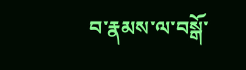བ་རྣམས་ལ་བསྒོ་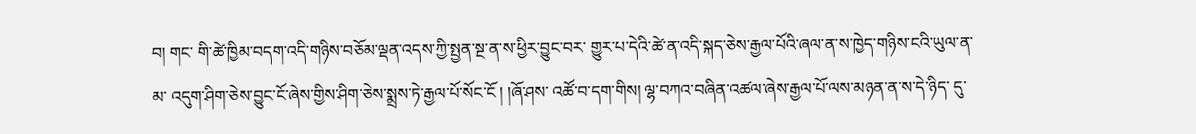བ། གང་ གི་ཚེ་ཁྱིམ་བདག་འདི་གཉིས་བཅོམ་ལྡན་འདས་ཀྱི་སྤྱན་སྔ་ན་ས་ཕྱིར་བྱུང་བར་ གྱུར་པ་དེའི་ཚེ་ན་འདི་སྐད་ཅེས་རྒྱལ་པོའི་ཞལ་ན་ས་ཁྱེད་གཉིས་ངའི་ཡུལ་ན་མ་ འདུག་ཤིག་ཅེས་བྱུང་ངོ་ཞེས་གྱིས་ཤིག་ཅེས་སྨྲས་ཏེ་རྒྱལ་པོ་སོང་ངོ ། །ཞོ་ཤས་ འཚོ་བ་དག་གིས། ལྷ་བཀའ་བཞིན་འཚལ་ཞེས་རྒྱལ་པོ་ལས་མཉན་ན་ས་དེ་ཉིད་ དུ་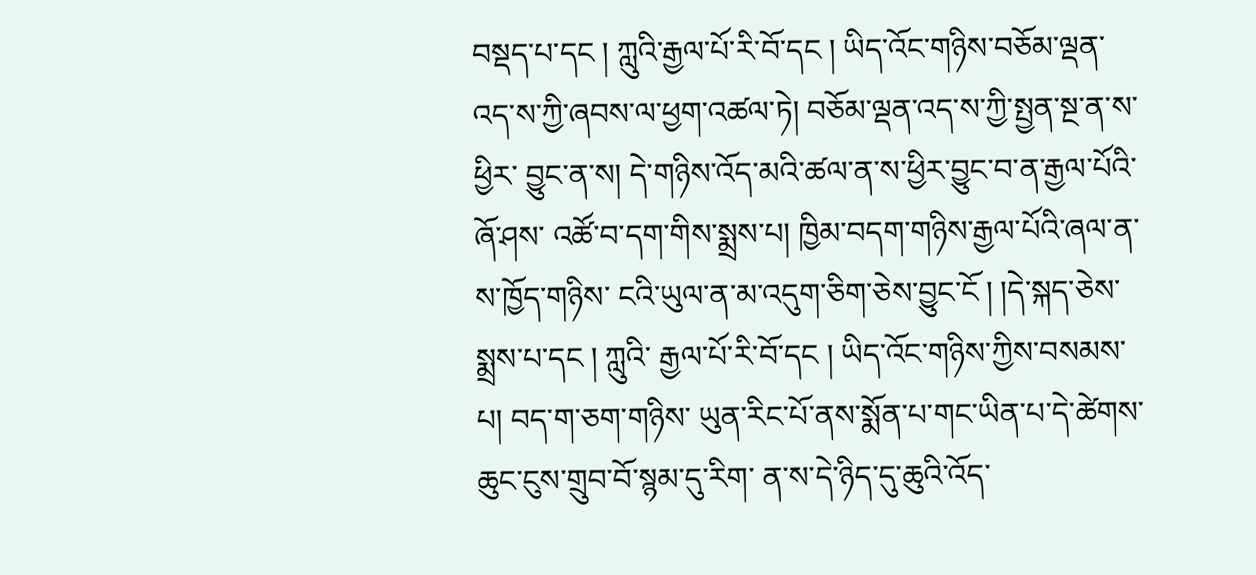བསྡད་པ་དང ། ཀླུའི་རྒྱལ་པོ་རི་བོ་དང ། ཡིད་འོང་གཉིས་བཅོམ་ལྡན་ འད་ས་ཀྱི་ཞབས་ལ་ཕྱག་འཚལ་ཏེ། བཅོམ་ལྡན་འད་ས་ཀྱི་སྤྱན་སྔ་ན་ས་ཕྱིར་ བྱུང་ན་ས། དེ་གཉིས་འོད་མའི་ཚལ་ན་ས་ཕྱིར་བྱུང་བ་ན་རྒྱལ་པོའི་ཞོ་ཤས་ འཚོ་བ་དག་གིས་སྨྲས་པ། ཁྱིམ་བདག་གཉིས་རྒྱལ་པོའི་ཞལ་ན་ས་ཁྱོད་གཉིས་ ངའི་ཡུལ་ན་མ་འདུག་ཅིག་ཅེས་བྱུང་ངོ ། །དེ་སྐད་ཅེས་སྨྲས་པ་དང ། ཀླུའི་ རྒྱལ་པོ་རི་བོ་དང ། ཡིད་འོང་གཉིས་ཀྱིས་བསམས་པ། བད་ག་ཅག་གཉིས་ ཡུན་རིང་པོ་ནས་སྨོན་པ་གང་ཡིན་པ་དེ་ཚེགས་ཆུང་ངུས་གྲུབ་བོ་སྙམ་དུ་རིག་ ན་ས་དེ་ཉིད་དུ་ཆུའི་འོད་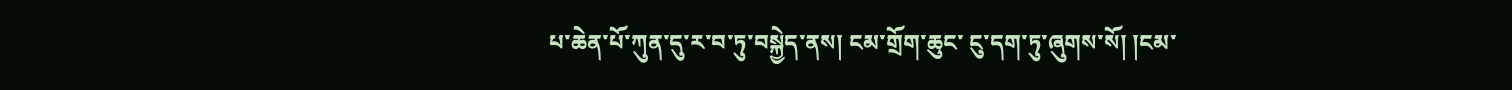པ་ཆེན་པོ་ཀུན་དུ་ར་བ་ཏུ་བསྐྱེད་ནས། ངམ་གྲོག་ཆུང་ ངུ་དག་ཏུ་ཞུགས་སོ། །ངམ་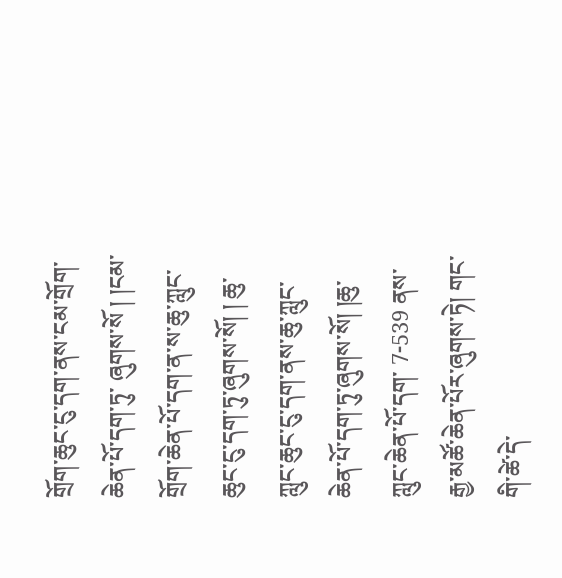གྲོག་ཆུང་ངུ་དག་ནས་ངམ་གྲོག་ཆེན་པོ་དག་ཏུ་ ཞུགས་སོ ། །ངམ་གྲོག་ཆེན་པོ་དག་ན་ས་ཆུ་ཀླུང་ཆུང་ངུ་དག་ཏུ་ཞུགས་སོ། ། ཆུ་ཀླུང་ཆུང་ངུ་དག་ནས་ཆུ་ཀླུང་ཆེན་པོ་དག་ཏུ་ཞུགས་སོ། །ཆུ་ཀླུང་ཆེན་པོ་དག་ 7-539 ནས་རྒྱ་མཚོ་ཆེན་པོར་ཞུགས་ཏེ། གང་གི་ཚེ་དེ་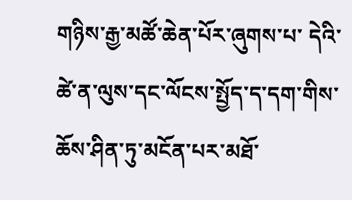གཉིས་རྒྱ་མཚོ་ཆེན་པོར་ཞུགས་པ་ དེའི་ཚེ་ན་ལུས་དང་ལོངས་སྤྱོད་ད་དག་གིས་ཆོས་ཤིན་ཏུ་མངོན་པར་མཐོ་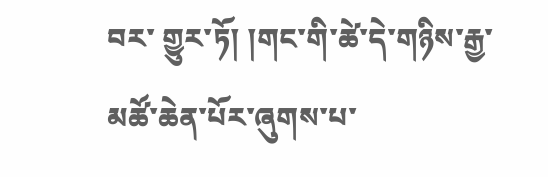བར་ གྱུར་ཏོ། །གང་གི་ཚེ་དེ་གཉིས་རྒྱ་མཚོ་ཆེན་པོར་ཞུགས་པ་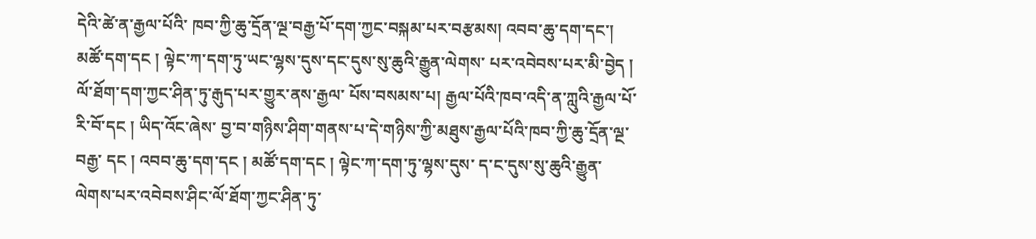དེའི་ཚེ་ན་རྒྱལ་པོའི་ ཁབ་ཀྱི་ཆུ་དྲོན་ལྔ་བརྒྱ་པོ་དག་ཀྱང་བསྐམ་པར་བརྩམས། འབབ་ཆུ་དག་དང་། མཚོ་དག་དང ། ལྟེང་ཀ་དག་ཏུ་ཡང་ལྷས་དུས་དང་དུས་སུ་ཆུའི་རྒྱུན་ལེགས་ པར་འབེབས་པར་མི་བྱེད ། ལོ་ཐོག་དག་ཀྱང་ཤིན་ཏུ་རྒུད་པར་གྱུར་ནས་རྒྱལ་ པོས་བསམས་པ། རྒྱལ་པོའི་ཁབ་འདི་ན་ཀླུའི་རྒྱལ་པོ་རི་བོ་དང ། ཡིད་འོང་ཞེས་ བྱ་བ་གཉིས་ཤིག་གནས་པ་དེ་གཉིས་ཀྱི་མཐུས་རྒྱལ་པོའི་ཁབ་ཀྱི་ཆུ་དྲོན་ལྔ་བརྒྱ་ དང ། འབབ་ཆུ་དག་དང ། མཚོ་དག་དང ། ལྟེང་ཀ་དག་ཏུ་ལྷས་དུས་ ད་ང་དུས་སུ་ཆུའི་རྒྱུན་ལེགས་པར་འབེབས་ཤིང་ལོ་ཐོག་ཀྱང་ཤིན་ཏུ་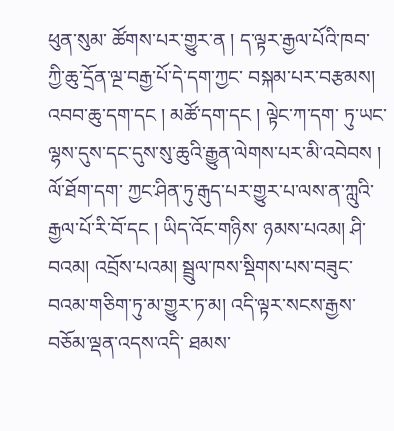ཕུན་སུམ་ ཚོགས་པར་གྱུར་ན ། ད་ལྟར་རྒྱལ་པོའི་ཁབ་ཀྱི་ཆུ་དྲོན་ལྔ་བརྒྱ་པོ་དེ་དག་ཀྱང་ བསྐམ་པར་བརྩམས། འབབ་ཆུ་དག་དང ། མཚོ་དག་དང ། ལྟེང་ཀ་དག་ ཏུ་ཡང་ལྷས་དུས་དང་དུས་སུ་ཆུའི་རྒྱུན་ལེགས་པར་མི་འབེབས ། ལོ་ཐོག་དག་ ཀྱང་ཤིན་ཏུ་རྒུད་པར་གྱུར་པ་ལས་ན་ཀླུའི་རྒྱལ་པོ་རི་བོ་དང ། ཡིད་འོང་གཉིས་ ཉམས་པའམ། ཤི་བའམ། འབྲོས་པའམ། སྦྲུལ་ཁས་སྡིགས་པས་བཟུང་ བའམ་གཅིག་ཏུ་མ་གྱུར་ཏ་མ། འདི་ལྟར་སངས་རྒྱས་བཅོམ་ལྡན་འདས་འདི་ ཐམས་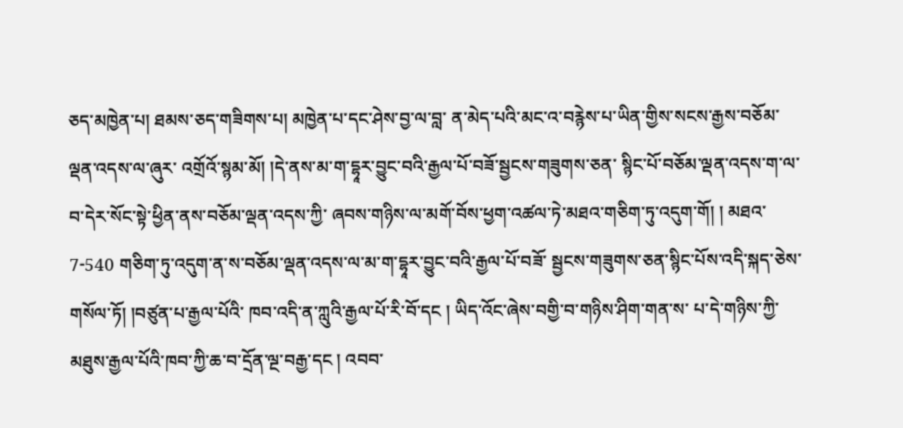ཅད་མཁྱེན་པ། ཐམས་ཅད་གཟིགས་པ། མཁྱེན་པ་དང་ཤེས་བྱ་ལ་བླ་ ན་མེད་པའི་མང་འ་བརྙེས་པ་ཡིན་གྱིས་སངས་རྒྱས་བཅོམ་ལྡན་འདས་ལ་ཞུར་ འགྲོའོ་སྙམ་མོ། །དེ་ནས་མ་ག་དྷཱར་བྱུང་བའི་རྒྱལ་པོ་བཟོ་སྦྱངས་གཟུགས་ཅན་ སྙིང་པོ་བཅོམ་ལྡན་འདས་ག་ལ་བ་དེར་སོང་སྟེ་ཕྱིན་ནས་བཅོམ་ལྡན་འདས་ཀྱི་ ཞབས་གཉིས་ལ་མགོ་བོས་ཕྱག་འཚལ་ཏེ་མཐའ་གཅིག་ཏུ་འདུག་གོ། ། མཐའ་ 7-540 གཅིག་ཏུ་འདུག་ན་ས་བཅོམ་ལྡན་འདས་ལ་མ་ག་དྷཱར་བྱུང་བའི་རྒྱལ་པོ་བཟོ་ སྦྱངས་གཟུགས་ཅན་སྙིང་པོས་འདི་སྐད་ཅེས་གསོལ་ཏོ། །བཙུན་པ་རྒྱལ་པོའི་ ཁབ་འདི་ན་ཀླུའི་རྒྱལ་པོ་རི་བོ་དང ། ཡིད་འོང་ཞེས་བགྱི་བ་གཉིས་ཤིག་གན་ས་ པ་དེ་གཉིས་ཀྱི་མཐུས་རྒྱལ་པོའི་ཁབ་ཀྱི་ཆ་བ་དྲོན་ལྔ་བརྒྱ་དང ། འབབ་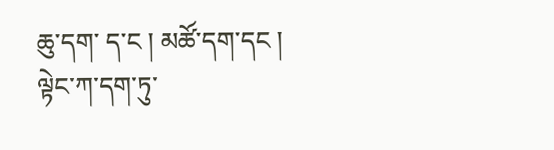ཆུ་དག་ ད་ང ། མཚོ་དག་དང ། ལྟེང་ཀ་དག་ཏུ་